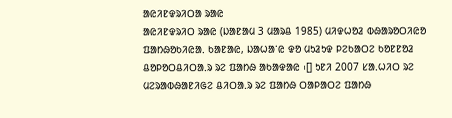ᱟᱭᱤᱱᱫᱨᱤᱛᱟ ᱨᱟᱭ
ᱟᱭᱤᱱᱫᱨᱤᱛ ᱨᱟᱭ (ᱡᱟᱱᱟᱢ 3 ᱢᱟᱨᱪ 1985) ᱢᱤᱫᱦᱚᱲ ᱵᱷᱟᱨᱚᱛᱤᱭᱚ ᱯᱟᱴᱷᱚᱠᱤᱭᱟᱹ ᱠᱟᱱᱟᱭ, ᱡᱟᱦᱟᱸᱭ ᱫᱚ ᱢᱩᱲᱩᱫ ᱞᱮᱠᱟᱛᱮ ᱠᱚᱱᱱᱚᱲ ᱪᱚᱞᱚᱛᱪᱤᱛᱟᱹᱨ ᱨᱮ ᱯᱟᱴᱷ ᱟᱠᱟᱫᱟᱭ ᱾[] ᱩᱱᱤ 2007 ᱥᱟᱹᱦᱤᱛ ᱨᱮ ᱢᱮᱨᱟᱵᱷᱟᱱᱤᱜᱮ ᱪᱤᱛᱟᱹᱨ ᱨᱮ ᱯᱟᱴᱷ ᱛᱟᱞᱟᱛᱮ ᱯᱟᱴᱷ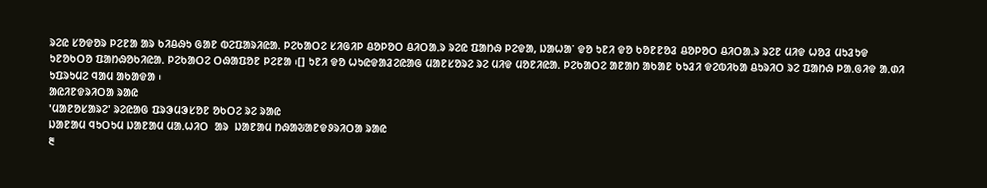ᱨᱮᱭ ᱥᱚᱫᱚᱨ ᱞᱮᱱᱟ ᱟᱨ ᱠᱤᱪᱷᱩ ᱜᱟᱱ ᱵᱮᱯᱟᱨᱤᱭᱟᱹ ᱞᱮᱠᱟᱛᱮ ᱥᱤᱜᱤᱞ ᱪᱚᱞᱚᱛ ᱪᱤᱛᱟᱹᱨ ᱨᱮᱭ ᱯᱟᱴᱷ ᱞᱮᱫᱟ, ᱡᱟᱦᱟᱸ ᱫᱚ ᱩᱱᱤ ᱫᱚ ᱠᱚᱱᱱᱚᱲ ᱪᱚᱞᱚᱛ ᱪᱤᱛᱟᱹᱨ ᱨᱮᱱ ᱢᱤᱫ ᱦᱚᱲ ᱢᱩᱲᱩᱫ ᱩᱱᱚᱠᱛᱚ ᱯᱟᱴᱷᱚᱠᱤᱭᱟᱹ ᱞᱮᱠᱟᱛᱮ ᱛᱷᱟᱯᱚᱱ ᱞᱮᱱᱟ ᱾[] ᱩᱱᱤ ᱫᱚ ᱦᱩᱭᱫᱟᱲᱮᱭᱟᱜ ᱢᱟᱱᱥᱚᱨᱮ ᱨᱮ ᱢᱤᱫ ᱢᱚᱱᱤᱭᱟᱹ ᱞᱮᱠᱟᱛᱮ ᱟᱱᱟᱴ ᱟᱠᱟᱱ ᱠᱩᱲᱤ ᱫᱮᱵᱤᱠᱟ ᱪᱩᱨᱤᱛ ᱨᱮ ᱯᱟᱴᱷ ᱞᱟᱹᱜᱤᱫ ᱟᱹᱰᱤ ᱩᱯᱨᱩᱢᱮ ᱧᱟᱢ ᱟᱠᱟᱫᱟ ᱾
ᱟᱭᱤᱱᱫᱨᱤᱛᱟ ᱨᱟᱭ
'ᱢᱟᱱᱚᱥᱟᱨᱮ' ᱨᱮᱭᱟᱜ ᱯᱨᱳᱢᱳᱥᱚᱱ ᱚᱠᱛᱮ ᱨᱮ ᱨᱟᱭ
ᱡᱟᱱᱟᱢ ᱧᱩᱛᱩᱢ ᱡᱟᱱᱟᱢ ᱢᱟᱹᱦᱤᱛ  ᱟᱨ  ᱡᱟᱱᱟᱢ ᱴᱷᱟᱶᱟᱱᱫᱽᱨᱤᱛᱟ ᱨᱟᱭ
᱓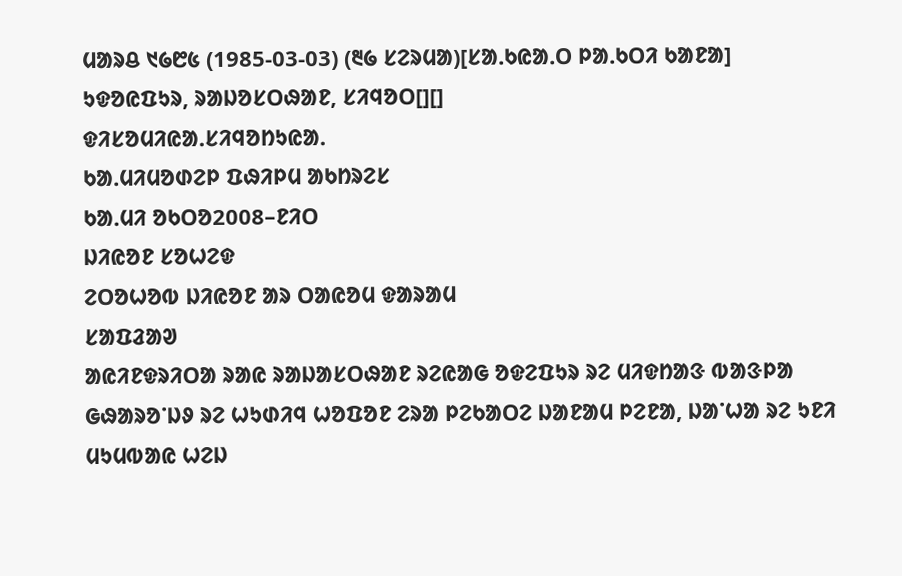ᱢᱟᱨᱪ ᱑᱙᱘᱕ (1985-03-03) (᱓᱙ ᱥᱮᱨᱢᱟ)[ᱥᱟᱹᱠᱭᱟᱹᱛ ᱞᱟᱹᱠᱛᱤ ᱠᱟᱱᱟ]
ᱩᱫᱚᱭᱯᱩᱨ, ᱨᱟᱡᱚᱥᱛᱷᱟᱱ, ᱥᱤᱧᱚᱛ[][]
ᱫᱤᱥᱚᱢᱤᱭᱟᱹᱥᱤᱧᱚᱴᱩᱭᱟᱹ
ᱠᱟᱹᱢᱤᱢᱚᱰᱮᱞ ᱯᱷᱤᱞᱢ ᱟᱠᱴᱨᱮᱥ
ᱠᱟᱹᱢᱤ ᱚᱠᱛᱚ2008–ᱱᱤᱛ
ᱡᱤᱭᱚᱱ ᱥᱚᱦᱮᱫ
ᱮᱛᱚᱦᱚᱵ ᱡᱤᱭᱚᱱ ᱟᱨ ᱛᱟᱭᱚᱢ ᱫᱟᱨᱟᱢ
ᱥᱟᱯᱲᱟᱣ
ᱟᱭᱤᱱᱫᱨᱤᱛᱟ ᱨᱟᱭ ᱨᱟᱡᱟᱥᱛᱷᱟᱱ ᱨᱮᱭᱟᱜ ᱚᱫᱮᱯᱩᱨ ᱨᱮ ᱢᱤᱫᱴᱟᱝ ᱵᱟᱝᱞᱟ ᱜᱷᱟᱨᱚᱸᱡᱽ ᱨᱮ ᱦᱩᱰᱤᱧ ᱦᱚᱯᱚᱱ ᱮᱨᱟ ᱞᱮᱠᱟᱛᱮ ᱡᱟᱱᱟᱢ ᱞᱮᱱᱟ, ᱡᱟᱸᱦᱟ ᱨᱮ ᱩᱱᱤ ᱢᱩᱢᱵᱟᱭ ᱦᱮᱡ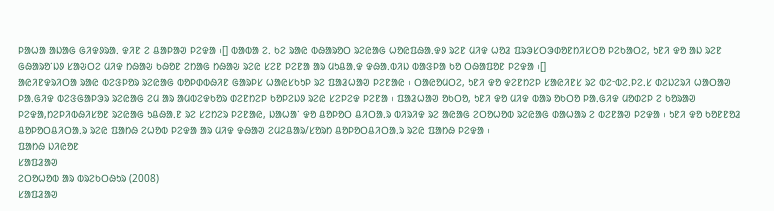ᱞᱟᱦᱟ ᱟᱡᱟᱜ ᱜᱤᱫᱽᱨᱟᱹ ᱫᱤᱱ ᱮ ᱪᱟᱞᱟᱣ ᱞᱮᱫᱟ ᱾[] ᱵᱟᱵᱟ ᱮᱹ ᱠᱮ ᱨᱟᱭ ᱵᱷᱟᱨᱚᱛ ᱨᱮᱭᱟᱜ ᱦᱚᱭᱯᱷᱟᱹᱫᱽ ᱨᱮᱱ ᱢᱤᱫ ᱦᱚᱲ ᱯᱨᱳᱥᱛᱳᱰᱚᱱᱴᱤᱥᱛᱚ ᱞᱮᱠᱟᱛᱮ, ᱩᱱᱤ ᱫᱚ ᱟᱡ ᱨᱮᱱ ᱜᱷᱟᱨᱚᱸᱡᱽ ᱥᱟᱶᱛᱮ ᱢᱤᱫ ᱴᱷᱟᱶ ᱠᱷᱚᱱ ᱮᱴᱟᱜ ᱴᱷᱟᱶ ᱨᱮᱭ ᱥᱮᱱ ᱞᱮᱱᱟ ᱟᱨ ᱢᱩᱪᱟᱹᱫ ᱫᱷᱟᱹᱵᱤᱡ ᱵᱟᱝᱞᱟ ᱠᱚ ᱛᱷᱟᱯᱚᱱ ᱞᱮᱫᱟ ᱾[]
ᱟᱭᱤᱱᱫᱨᱤᱛᱟ ᱨᱟᱭ ᱵᱮᱝᱞᱚᱨ ᱨᱮᱭᱟᱜ ᱵᱚᱞᱰᱵᱷᱤᱱ ᱜᱟᱨᱞᱥ ᱦᱟᱭᱥᱠᱩᱞ ᱨᱮ ᱯᱟᱲᱦᱟᱣ ᱞᱮᱱᱟᱭ ᱾ ᱛᱟᱭᱚᱢᱛᱮ, ᱩᱱᱤ ᱫᱚ ᱫᱮᱱᱴᱮᱞ ᱥᱟᱭᱤᱱᱥ ᱨᱮ ᱵᱮᱼᱵᱮᱹᱞᱮᱹᱥ ᱰᱮᱡᱮᱨᱤ ᱦᱟᱛᱟᱣ ᱞᱟᱹᱜᱤᱫ ᱵᱮᱝᱜᱟᱞᱳᱨ ᱨᱮᱭᱟᱜ ᱮᱢ ᱟᱨ ᱟᱢᱵᱮᱫᱠᱚᱨ ᱰᱮᱱᱴᱮᱞ ᱠᱚᱞᱮᱡᱽ ᱨᱮᱭ ᱥᱮᱞᱮᱫ ᱞᱮᱱᱟ ᱾ ᱯᱟᱲᱦᱟᱣ ᱚᱠᱛᱚ, ᱩᱱᱤ ᱫᱚ ᱢᱤᱫ ᱵᱟᱨ ᱚᱠᱛᱚ ᱞᱟᱹᱜᱤᱫ ᱢᱚᱰᱮᱞ ᱮ ᱠᱚᱨᱟᱣ ᱞᱮᱫᱟ,ᱴᱮᱞᱤᱵᱷᱤᱥᱚᱱ ᱨᱮᱭᱟᱜ ᱩᱪᱷᱟᱹᱱ ᱨᱮ ᱥᱮᱴᱮᱨ ᱞᱮᱱᱟᱭ, ᱡᱟᱦᱟᱸ ᱫᱚ ᱪᱚᱞᱚᱛ ᱪᱤᱛᱟᱹᱨ ᱵᱤᱨᱤᱫ ᱨᱮ ᱟᱭᱟᱜ ᱮᱛᱚᱦᱚᱵ ᱨᱮᱭᱟᱜ ᱰᱟᱦᱟᱨ ᱮ ᱵᱮᱱᱟᱣ ᱞᱮᱫᱟ ᱾ ᱩᱱᱤ ᱫᱚ ᱠᱚᱱᱱᱚᱲ ᱪᱚᱞᱚᱛᱪᱤᱛᱟᱹᱨ ᱨᱮᱭ ᱯᱟᱴᱷ ᱮᱦᱚᱵ ᱞᱮᱫᱟ ᱟᱨ ᱢᱤᱫ ᱫᱷᱟᱣ ᱮᱢᱮᱪᱟᱨ/ᱥᱚᱨᱴ ᱪᱚᱞᱚᱛᱪᱤᱛᱟᱹᱨ ᱨᱮᱭ ᱯᱟᱴᱷ ᱞᱮᱫᱟ ᱾
ᱯᱟᱴᱷ ᱡᱤᱭᱚᱱ
ᱥᱟᱯᱲᱟᱣ
ᱮᱛᱚᱦᱚᱵ ᱟᱨ ᱵᱨᱮᱠᱛᱷᱩᱨ (2008)
ᱥᱟᱯᱲᱟᱣ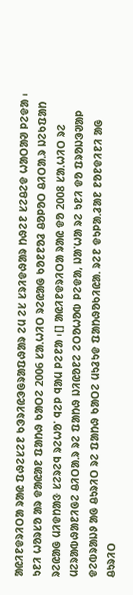ᱟᱭᱤᱱᱫᱨᱤᱛᱟ ᱨᱟᱭ ᱯᱷᱮᱥᱮᱱ ᱠᱳᱨᱤᱭᱳᱜᱨᱟᱯᱷᱟᱨ ᱮᱢ ᱮᱥ ᱥᱨᱤᱫᱷᱟᱨ ᱴᱷᱮᱱ ᱥᱮᱪᱮᱫ ᱦᱟᱛᱟᱣ ᱞᱮᱫᱟ ᱾ ᱩᱱᱤ ᱦᱚᱨᱥᱚ ᱟᱨ ᱫᱟᱭᱟᱱ ᱯᱟᱴᱷ ᱠᱟᱛᱮ 2006 ᱥᱟᱹᱦᱤᱛ ᱨᱮᱭᱟᱜ ᱠᱚᱱᱱᱚᱲ ᱪᱚᱞᱚᱛ ᱪᱤᱛᱟᱹᱨ ᱡᱮᱠᱯᱟᱴ ᱨᱮᱭᱟᱜ ᱢᱤᱫᱴᱟᱝ ᱥᱮᱨᱮᱧ ᱨᱮᱦᱚᱸ ᱧᱮᱞ ᱧᱟᱢ ᱞᱮᱱᱟ ᱾[] ᱟᱭᱤᱱᱫᱨᱤᱛᱟ ᱨᱟᱭ ᱫᱚ 2008 ᱥᱟᱹᱦᱤᱛ ᱨᱮ ᱢᱮᱨᱟᱵᱷᱟᱱᱤᱜᱮ ᱪᱤᱛᱟᱹᱨ ᱨᱮ ᱯᱟᱴᱷ ᱡᱤᱭᱚᱱᱮ ᱮᱛᱚᱦᱚᱵ ᱞᱮᱫᱟ, ᱡᱟᱸᱦᱟ ᱨᱮ ᱩᱱᱤ ᱫᱚ ᱯᱨᱚᱡᱳᱣᱟᱞ ᱫᱮᱵᱨᱟᱡᱽ ᱟᱜ ᱪᱩᱨᱤᱛ ᱨᱮ ᱯᱟᱴᱷ ᱠᱟᱛᱮ ᱢᱩᱲᱩᱫ ᱯᱟᱴᱷᱚᱠᱤᱭᱟᱹ ᱨᱮᱱ ᱫᱩᱞᱟᱹᱲᱟᱱ ᱱᱚᱱᱫᱤᱱᱤ ᱟᱜ ᱪᱩᱨᱤᱛ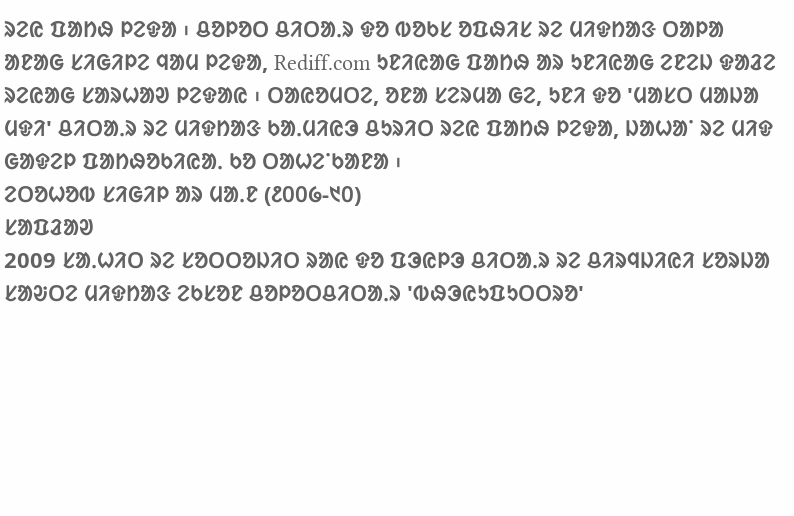ᱨᱮᱭ ᱯᱟᱴᱷ ᱞᱮᱫᱟ ᱾ ᱪᱚᱞᱚᱛ ᱪᱤᱛᱟᱹᱨ ᱫᱚ ᱵᱚᱠᱥ ᱚᱯᱷᱤᱥ ᱨᱮ ᱢᱤᱫᱴᱟᱝ ᱛᱟᱞᱟ ᱟᱱᱟᱜ ᱥᱤᱜᱤᱞᱮ ᱧᱟᱢ ᱞᱮᱫᱟ, Rediff.com ᱩᱱᱤᱭᱟᱜ ᱯᱟᱴᱷ ᱟᱨ ᱩᱱᱤᱭᱟᱜ ᱮᱱᱮᱡ ᱫᱟᱲᱮ ᱨᱮᱭᱟᱜ ᱥᱟᱨᱦᱟᱣ ᱞᱮᱫᱟᱭ ᱾ ᱛᱟᱭᱚᱢᱛᱮ, ᱚᱱᱟ ᱥᱮᱨᱢᱟ ᱜᱮ, ᱩᱱᱤ ᱫᱚ 'ᱢᱟᱥᱛ ᱢᱟᱡᱟ ᱢᱫᱤ' ᱪᱤᱛᱟᱹᱨ ᱨᱮ ᱢᱤᱫᱴᱟᱝ ᱠᱟᱹᱢᱤᱭᱳ ᱪᱩᱨᱤᱛ ᱨᱮᱭ ᱯᱟᱴᱷ ᱞᱮᱫᱟ, ᱡᱟᱦᱟᱸ ᱨᱮ ᱢᱤᱫ ᱜᱟᱫᱮᱞ ᱯᱟᱴᱷᱚᱠᱤᱭᱟᱹ ᱠᱚ ᱛᱟᱦᱮᱸᱠᱟᱱᱟ ᱾
ᱮᱛᱚᱦᱚᱵ ᱥᱤᱜᱤᱞ ᱟᱨ ᱢᱟᱹᱱ (᱒᱐᱐᱙-᱑᱐)
ᱥᱟᱯᱲᱟᱣ
2009 ᱥᱟᱹᱦᱤᱛ ᱨᱮ ᱥᱚᱛᱛᱚᱡᱤᱛ ᱨᱟᱭ ᱫᱚ ᱯᱳᱭᱞᱳ ᱪᱤᱛᱟᱹᱨ ᱨᱮ ᱪᱤᱨᱧᱡᱤᱭᱤ ᱥᱚᱨᱡᱟ ᱥᱟᱶᱛᱮ ᱢᱤᱫᱴᱟᱝ ᱮᱠᱥᱚᱱ ᱪᱚᱞᱚᱛᱪᱤᱛᱟᱹᱨ 'ᱵᱷᱳᱭᱩᱯᱩᱛᱛᱨᱚ'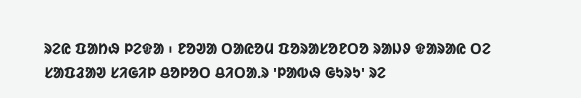ᱨᱮᱭ ᱯᱟᱴᱷ ᱞᱮᱫᱟ ᱾ ᱱᱚᱣᱟ ᱛᱟᱭᱚᱢ ᱯᱚᱨᱟᱥᱚᱱᱛᱚ ᱨᱟᱡᱽ ᱫᱟᱨᱟᱭ ᱛᱮ ᱥᱟᱯᱲᱟᱣ ᱥᱤᱜᱤᱞ ᱪᱚᱞᱚᱛ ᱪᱤᱛᱟᱹᱨ 'ᱞᱟᱵᱷ ᱜᱩᱨᱩ' ᱨᱮ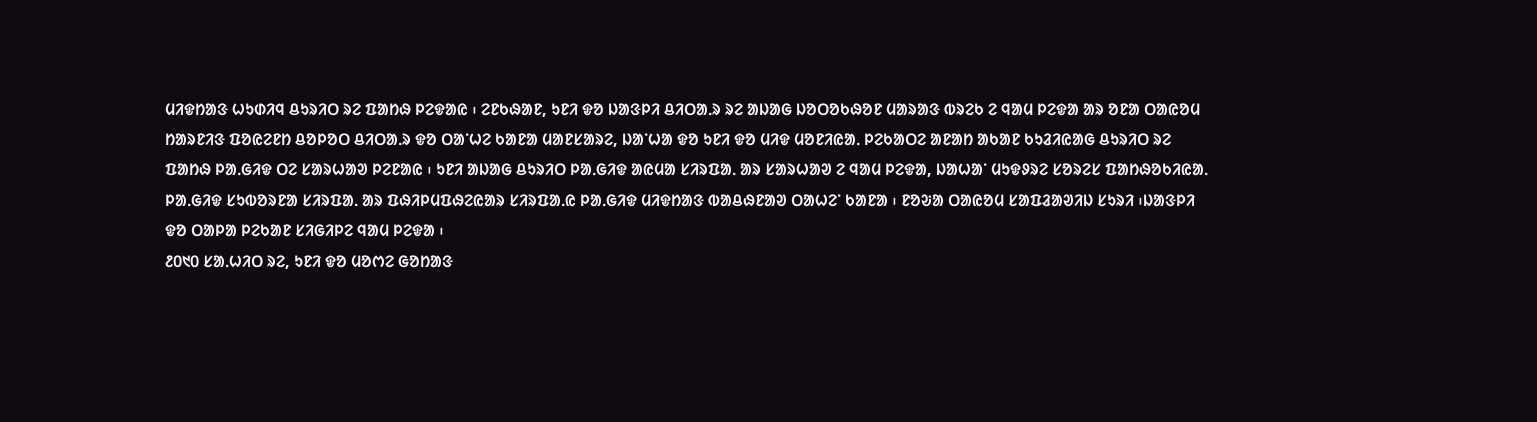ᱢᱤᱫᱴᱟᱝ ᱦᱩᱰᱤᱧ ᱪᱩᱨᱤᱛ ᱨᱮ ᱯᱟᱴᱷ ᱞᱮᱫᱟᱭ ᱾ ᱮᱱᱠᱷᱟᱱ, ᱩᱱᱤ ᱫᱚ ᱡᱟᱝᱞᱤ ᱪᱤᱛᱟᱹᱨ ᱨᱮ ᱟᱡᱟᱜ ᱡᱚᱛᱚᱠᱷᱚᱱ ᱢᱟᱨᱟᱝ ᱵᱨᱮᱠ ᱮ ᱧᱟᱢ ᱞᱮᱫᱟ ᱟᱨ ᱚᱱᱟ ᱛᱟᱭᱚᱢ ᱴᱟᱨᱱᱤᱝ ᱯᱚᱭᱮᱱᱴ ᱪᱚᱞᱚᱛ ᱪᱤᱛᱟᱹᱨ ᱫᱚ ᱛᱟᱸᱦᱮ ᱠᱟᱱᱟ ᱢᱟᱱᱥᱟᱨᱮ, ᱡᱟᱸᱦᱟ ᱫᱚ ᱩᱱᱤ ᱫᱚ ᱢᱤᱫ ᱢᱚᱱᱤᱭᱟᱹ ᱞᱮᱠᱟᱛᱮ ᱟᱱᱟᱴ ᱟᱠᱟᱱ ᱠᱩᱲᱤᱭᱟᱜ ᱪᱩᱨᱤᱛ ᱨᱮ ᱯᱟᱴᱷ ᱞᱟᱹᱜᱤᱫ ᱛᱮ ᱥᱟᱨᱦᱟᱣ ᱞᱮᱱᱟᱭ ᱾ ᱩᱱᱤ ᱟᱡᱟᱜ ᱪᱩᱨᱤᱛ ᱞᱟᱹᱜᱤᱫ ᱟᱭᱢᱟ ᱥᱤᱨᱯᱟᱹ ᱟᱨ ᱥᱟᱨᱦᱟᱣ ᱮ ᱧᱟᱢ ᱞᱮᱫᱟ, ᱡᱟᱦᱟᱸ ᱢᱩᱫᱽᱨᱮ ᱥᱚᱨᱮᱥ ᱯᱟᱴᱷᱚᱠᱤᱭᱟᱹ ᱞᱟᱹᱜᱤᱫ ᱥᱩᱵᱚᱨᱱᱟ ᱥᱤᱨᱯᱟᱹ ᱟᱨ ᱯᱷᱤᱞᱢᱯᱷᱮᱭᱟᱨ ᱥᱤᱨᱯᱟᱹᱭ ᱞᱟᱹᱜᱤᱫ ᱢᱤᱫᱴᱟᱝ ᱵᱟᱪᱷᱱᱟᱣ ᱛᱟᱦᱮᱸ ᱠᱟᱱᱟ ᱾ ᱱᱚᱶᱟ ᱛᱟᱭᱚᱢ ᱥᱟᱯᱲᱟᱣᱤᱡ ᱥᱩᱨᱤ ᱾ᱡᱟᱝᱞᱤ ᱫᱚ ᱛᱟᱞᱟ ᱞᱮᱠᱟᱱ ᱥᱤᱜᱤᱞᱮ ᱧᱟᱢ ᱞᱮᱫᱟ ᱾
᱒᱐᱑᱐ ᱥᱟᱹᱦᱤᱛ ᱨᱮ, ᱩᱱᱤ ᱫᱚ ᱢᱚᱬᱮ ᱜᱚᱴᱟᱝ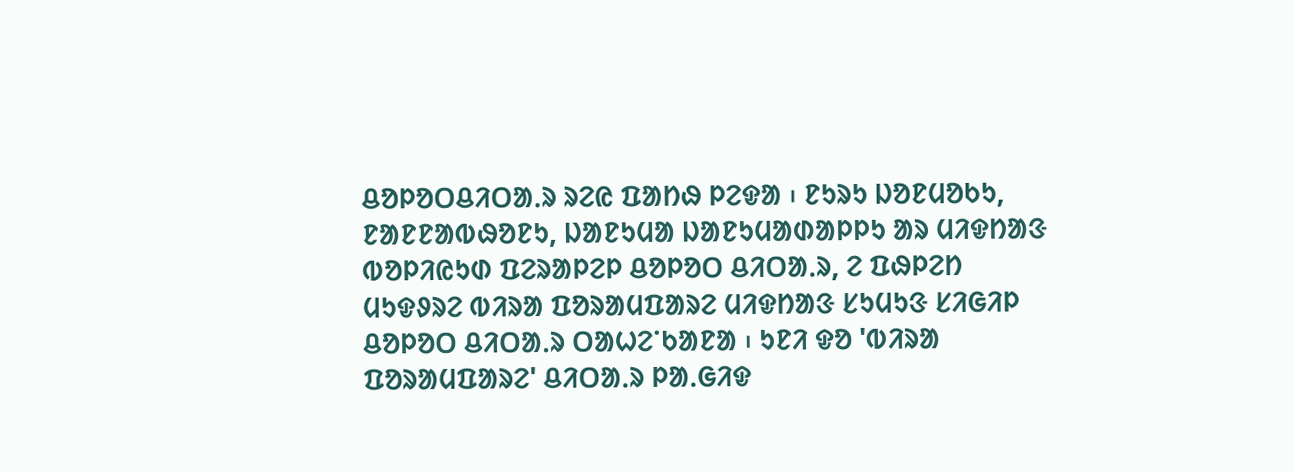ᱪᱚᱞᱚᱛᱪᱤᱛᱟᱹᱨ ᱨᱮᱭ ᱯᱟᱴᱷ ᱞᱮᱫᱟ ᱾ ᱱᱩᱨᱩ ᱡᱚᱱᱢᱚᱠᱩ, ᱱᱟᱱᱱᱟᱵᱷᱚᱱᱩ, ᱡᱟᱱᱩᱢᱟ ᱡᱟᱱᱩᱢᱟᱰᱟᱞᱞᱩ ᱟᱨ ᱢᱤᱫᱴᱟᱝ ᱵᱚᱞᱤᱭᱩᱰ ᱯᱮᱨᱟᱞᱮᱞ ᱪᱚᱞᱚᱛ ᱪᱤᱛᱟᱹᱨ, ᱮ ᱯᱷᱞᱮᱴ ᱢᱩᱫᱽᱨᱮ ᱵᱤᱨᱟ ᱯᱚᱨᱟᱢᱯᱟᱨᱮ ᱢᱤᱫᱴᱟᱝ ᱥᱩᱢᱩᱝ ᱥᱤᱜᱤᱞ ᱪᱚᱞᱚᱛ ᱪᱤᱛᱟᱹᱨ ᱛᱟᱦᱮᱸᱠᱟᱱᱟ ᱾ ᱩᱱᱤ ᱫᱚ 'ᱵᱤᱨᱟ ᱯᱚᱨᱟᱢᱯᱟᱨᱮ' ᱪᱤᱛᱟᱹᱨ ᱞᱟᱹᱜᱤᱫ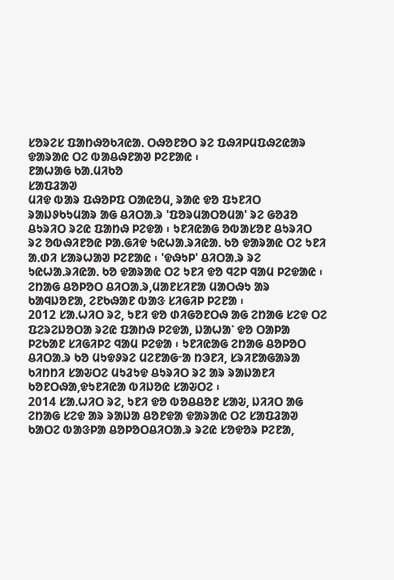ᱥᱚᱨᱮᱥ ᱯᱟᱴᱷᱚᱠᱤᱭᱟᱹ ᱛᱷᱚᱱᱚᱛ ᱨᱮ ᱯᱷᱤᱞᱢᱯᱷᱮᱭᱟᱨ ᱫᱟᱨᱟᱭ ᱛᱮ ᱵᱟᱪᱷᱱᱟᱣ ᱞᱮᱱᱟᱭ ᱾
ᱱᱟᱦᱟᱜ ᱠᱟᱹᱢᱤᱠᱚ
ᱥᱟᱯᱲᱟᱣ
ᱢᱤᱫ ᱵᱟᱨ ᱯᱷᱚᱞᱯ ᱛᱟᱭᱚᱢ, ᱨᱟᱭ ᱫᱚ ᱯᱩᱱᱤᱛ ᱨᱟᱡᱽᱠᱩᱢᱟᱨ ᱟᱜ ᱪᱤᱛᱟᱹᱨ 'ᱯᱚᱨᱢᱟᱛᱚᱢᱟ' ᱨᱮ ᱜᱚᱲᱚ ᱪᱩᱨᱤᱛ ᱨᱮᱭ ᱯᱟᱴᱷ ᱞᱮᱫᱟ ᱾ ᱩᱱᱤᱭᱟᱜ ᱚᱵᱟᱥᱚᱱ ᱪᱩᱨᱤᱛ ᱨᱮ ᱚᱵᱷᱤᱱᱚᱭ ᱞᱟᱹᱜᱤᱫ ᱩᱭᱦᱟᱹᱨᱤᱭᱟᱹ ᱠᱚ ᱫᱟᱨᱟᱭ ᱛᱮ ᱩᱱᱤ ᱟᱹᱰᱤ ᱥᱟᱨᱦᱟᱣ ᱞᱮᱱᱟᱭ ᱾ 'ᱫᱷᱩᱞ' ᱪᱤᱛᱟᱹᱨ ᱨᱮ ᱩᱭᱦᱟᱹᱨᱤᱭᱟᱹ ᱠᱚ ᱫᱟᱨᱟᱭ ᱛᱮ ᱩᱱᱤ ᱫᱚ ᱧᱮᱞ ᱧᱟᱢ ᱞᱮᱫᱟᱭ ᱾ ᱮᱴᱟᱜ ᱪᱚᱞᱚᱛ ᱪᱤᱛᱟᱹᱨ,ᱢᱟᱱᱥᱤᱱᱟ ᱢᱟᱛᱷᱩ ᱟᱨ ᱠᱟᱧᱡᱚᱱᱟ, ᱮᱱᱠᱷᱟᱱ ᱵᱟᱝ ᱥᱤᱜᱤᱞ ᱞᱮᱱᱟ ᱾
2012 ᱥᱟᱹᱦᱤᱛ ᱨᱮ, ᱩᱱᱤ ᱫᱚ ᱰᱤᱜᱚᱱᱛᱷ ᱟᱜ ᱮᱴᱟᱜ ᱥᱮᱫ ᱛᱮ ᱯᱮᱨᱮᱡᱚᱛᱟ ᱨᱮᱭ ᱯᱟᱴᱷ ᱞᱮᱫᱟ, ᱡᱟᱦᱟᱸ ᱫᱚ ᱛᱟᱞᱟ ᱞᱮᱠᱟᱱ ᱥᱤᱜᱤᱞᱮ ᱧᱟᱢ ᱞᱮᱫᱟ ᱾ ᱩᱱᱤᱭᱟᱜ ᱮᱴᱟᱜ ᱪᱚᱞᱚᱛ ᱪᱤᱛᱟᱹᱨ ᱠᱚ ᱢᱩᱫᱽᱨᱮ ᱢᱮᱱᱟᱜᱼᱟ ᱴᱳᱱᱤ, ᱥᱨᱤᱱᱟᱜᱟᱨᱟ ᱠᱤᱴᱴᱤ ᱥᱟᱶᱛᱮ ᱢᱩᱲᱩᱫ ᱪᱩᱨᱤᱛ ᱨᱮ ᱟᱨ ᱨᱟᱡᱟᱱᱤ ᱠᱚᱱᱛᱷᱟ,ᱫᱩᱱᱤᱭᱟ ᱵᱤᱡᱚᱭ ᱥᱟᱶᱛᱮ ᱾
2014 ᱥᱟᱹᱦᱤᱛ ᱨᱮ, ᱩᱱᱤ ᱫᱚ ᱵᱚᱪᱪᱚᱱ ᱥᱟᱶ, ᱡᱤᱤᱛ ᱟᱜ ᱮᱴᱟᱜ ᱥᱮᱫ ᱟᱨ ᱨᱟᱡᱟ ᱪᱚᱱᱫᱟ ᱫᱟᱨᱟᱭ ᱛᱮ ᱥᱟᱯᱲᱟᱣ ᱠᱟᱛᱮ ᱵᱟᱝᱞᱟ ᱪᱚᱞᱚᱛᱪᱤᱛᱟᱹᱨ ᱨᱮᱭ ᱥᱚᱫᱚᱨ ᱞᱮᱱᱟ,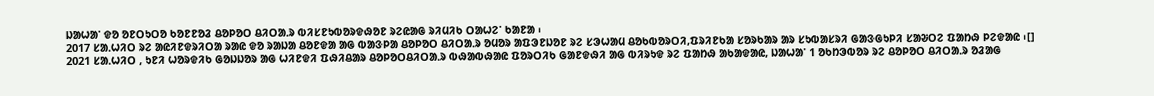ᱡᱟᱦᱟᱸ ᱫᱚ ᱚᱱᱛᱩᱛᱚ ᱠᱚᱱᱱᱚᱲ ᱪᱚᱞᱚᱛ ᱪᱤᱛᱟᱹᱨ ᱵᱤᱥᱱᱩᱵᱚᱨᱫᱷᱚᱱ ᱨᱮᱭᱟᱜ ᱨᱤᱢᱤᱠ ᱛᱟᱦᱮᱸ ᱠᱟᱱᱟ ᱾
2017 ᱥᱟᱹᱦᱤᱛ ᱨᱮ ᱟᱭᱤᱱᱫᱨᱤᱛᱟ ᱨᱟᱭ ᱫᱚ ᱨᱟᱡᱟ ᱪᱚᱱᱫᱟ ᱟᱜ ᱵᱟᱝᱞᱟ ᱪᱚᱞᱚᱛ ᱪᱤᱛᱟᱹᱨ ᱚᱢᱚᱨ ᱟᱯᱳᱱᱡᱚᱱ ᱨᱮ ᱥᱳᱦᱟᱢ ᱪᱚᱠᱵᱚᱨᱛᱤ,ᱯᱨᱤᱱᱠᱟ ᱥᱚᱨᱠᱟᱨ ᱟᱨ ᱥᱩᱵᱟᱥᱨᱤ ᱜᱟᱝᱜᱩᱞᱤ ᱥᱟᱶᱛᱮ ᱯᱟᱴᱷ ᱞᱮᱫᱟᱭ ᱾[]
2021 ᱥᱟᱹᱦᱤᱛ , ᱩᱱᱤ ᱦᱚᱨᱫᱤᱠ ᱜᱚᱡᱡᱚᱨ ᱟᱜ ᱦᱤᱱᱫᱤ ᱯᱷᱤᱪᱟᱨ ᱪᱚᱞᱚᱛᱪᱤᱛᱟᱹᱨ ᱵᱷᱟᱵᱷᱟᱭ ᱯᱚᱨᱛᱤᱠ ᱜᱟᱱᱫᱷᱤ ᱟᱜ ᱵᱤᱨᱩᱫ ᱨᱮ ᱯᱟᱴᱷ ᱟᱠᱟᱫᱟᱭ, ᱡᱟᱦᱟᱸ 1 ᱚᱠᱴᱳᱵᱚᱨ ᱨᱮ ᱪᱚᱞᱚᱛ ᱪᱤᱛᱟᱹᱨ ᱚᱲᱟᱜ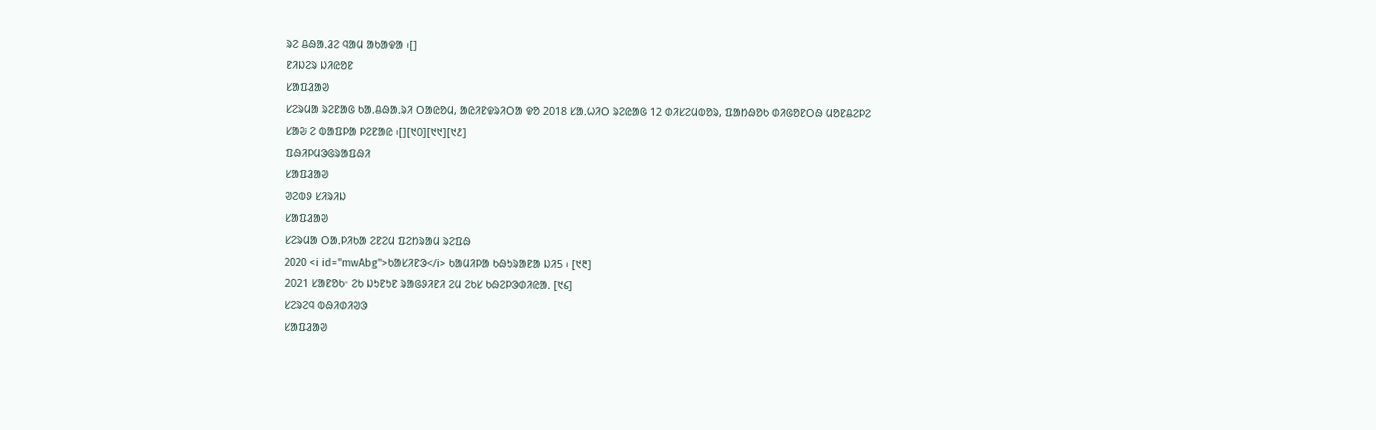ᱨᱮ ᱪᱷᱟᱹᱲᱮ ᱧᱟᱢ ᱟᱠᱟᱫᱟ ᱾[]
ᱱᱤᱡᱮᱨ ᱡᱤᱭᱚᱱ
ᱥᱟᱯᱲᱟᱣ
ᱥᱮᱨᱢᱟ ᱨᱮᱱᱟᱜ ᱠᱟᱹᱪᱷᱟᱹᱨᱤ ᱛᱟᱭᱚᱢ, ᱟᱭᱤᱱᱫᱨᱤᱛᱟ ᱫᱚ 2018 ᱥᱟᱹᱦᱤᱛ ᱨᱮᱭᱟᱜ 12 ᱰᱤᱥᱮᱢᱵᱚᱨ, ᱯᱟᱴᱷᱚᱠ ᱰᱤᱜᱚᱱᱛᱷ ᱢᱚᱱᱪᱮᱞᱮ ᱥᱟᱶ ᱮ ᱵᱟᱯᱞᱟ ᱞᱮᱱᱟᱭ ᱾[][᱑᱐][᱑᱑][᱑᱒]
ᱯᱷᱤᱞᱢᱳᱜᱨᱟᱯᱷᱤ
ᱥᱟᱯᱲᱟᱣ
ᱣᱮᱵᱽ ᱥᱤᱨᱤᱡ
ᱥᱟᱯᱲᱟᱣ
ᱥᱮᱨᱢᱟ ᱛᱟᱹᱞᱤᱠᱟ ᱮᱱᱮᱢ ᱯᱮᱴᱨᱟᱢ ᱨᱮᱯᱷ
2020 <i id="mwAbg">ᱠᱟᱥᱤᱱᱳ</i> ᱠᱟᱢᱤᱞᱟ ᱠᱷᱩᱨᱟᱱᱟ ᱡᱤ5 ᱾ [᱑᱓]
2021 ᱥᱟᱱᱚᱠᱼ ᱮᱠ ᱡᱩᱱᱩᱱ ᱨᱟᱜᱽᱤᱱᱤ ᱮᱢ ᱮᱠᱥ ᱠᱷᱮᱞᱳᱰᱤᱭᱟᱹ [᱑᱔]
ᱥᱮᱨᱮᱧ ᱵᱷᱤᱰᱤᱣᱳ
ᱥᱟᱯᱲᱟᱣ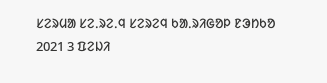ᱥᱮᱨᱢᱟ ᱥᱮᱹᱨᱮᱹᱧ ᱥᱮᱨᱮᱧ ᱠᱟᱹᱨᱤᱜᱚᱞ ᱱᱳᱴᱠᱚ
2021 3 ᱯᱮᱡᱤ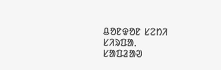ᱪᱚᱱᱫᱚᱱ ᱥᱮᱴᱤ
ᱥᱤᱨᱯᱟᱹ
ᱥᱟᱯᱲᱟᱣ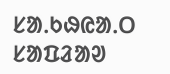ᱥᱟᱹᱠᱷᱭᱟᱹᱛ
ᱥᱟᱯᱲᱟᱣ